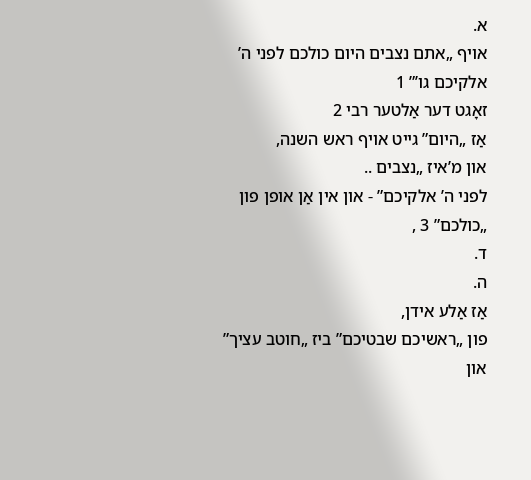א.
אויף „אתם נצבים היום כולכם לפני ה’ אלקיכם גו’” 1
זאָגט דער אַלטער רבי 2
אַז „היום” גייט אויף ראש השנה,
און מ’איז „נצבים ..
לפני ה’ אלקיכם” - און אין אַן אופן פון „כולכם” 3 ,
ד.
ה.
אַז אַלע אידן,
פון „ראשיכם שבטיכם” ביז „חוטב עציך” און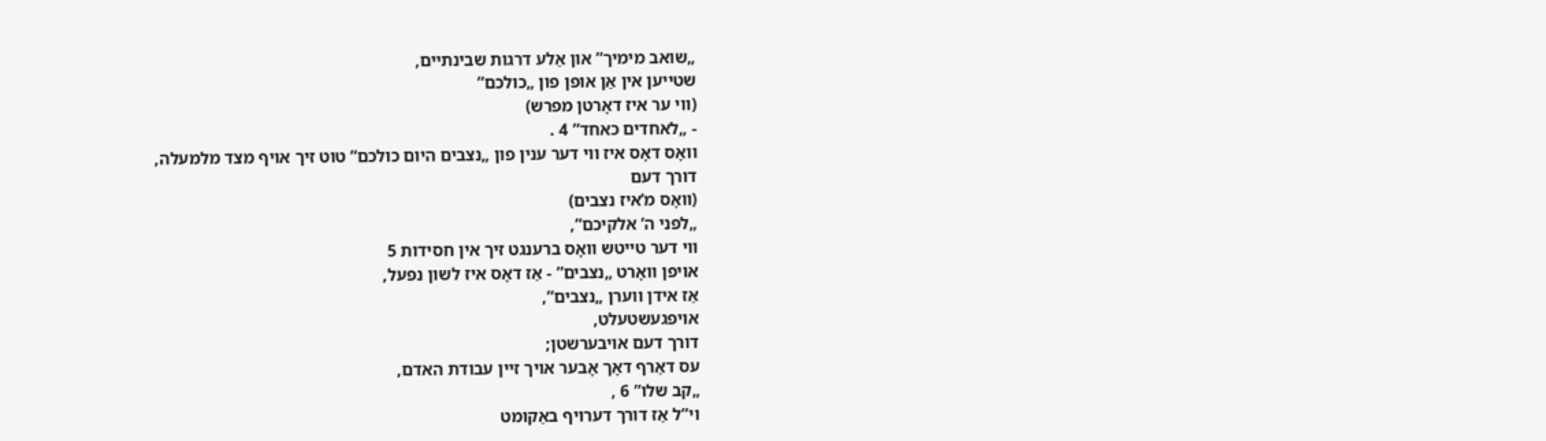„שואב מימיך” און אַלע דרגות שבינתיים,
שטייען אין אַן אופן פון „כולכם”
(ווי ער איז דאָרטן מפרש)
- „לאחדים כאחד” 4 .
וואָס דאָס איז ווי דער ענין פון „נצבים היום כולכם” טוט זיך אויף מצד מלמעלה,
דורך דעם
(וואָס מ’איז נצבים)
„לפני ה’ אלקיכם”,
ווי דער טייטש וואָס ברענגט זיך אין חסידות 5
אויפן וואָרט „נצבים” - אַז דאָס איז לשון נפעל,
אַז אידן ווערן „נצבים”,
אויפגעשטעלט,
דורך דעם אויבערשטן;
עס דאַרף דאָך אָבער אויך זיין עבודת האדם,
„קב שלו” 6 ,
וי”ל אַז דורך דערויף באַקומט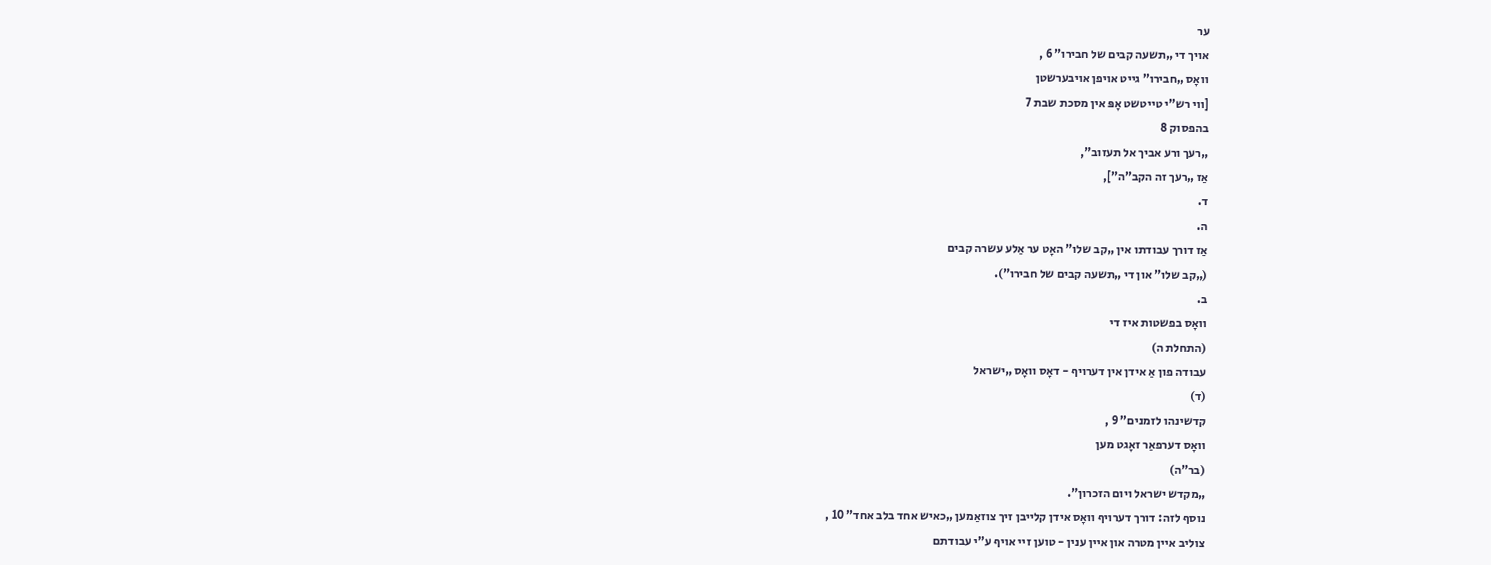ער
אויך די „תשעה קבים של חבירו” 6 ,
וואָס „חבירו” גייט אויפן אויבערשטן
[ווי רש”י טייטשט אָפּ אין מסכת שבת 7
בהפסוק 8
„רעך ורע אביך אל תעזוב”,
אַז „רעך זה הקב”ה”],
ד.
ה.
אַז דורך עבודתו אין „קב שלו” האָט ער אַלע עשרה קבים
(„קב שלו” און די „תשעה קבים של חבירו”).
ב.
וואָס בפשטות איז די
(התחלת ה)
עבודה פון אַ אידן אין דערויף - דאָס וואָס „ישראל
(ד)
קדשינהו לזמנים” 9 ,
וואָס דערפאַר זאָגט מען
(בר”ה)
„מקדש ישראל ויום הזכרון”.
נוסף לזה: דורך דערויף וואָס אידן קלייבן זיך צוזאַמען „כאיש אחד בלב אחד” 10 ,
צוליב איין מטרה און איין ענין - טוען זיי אויף ע”י עבודתם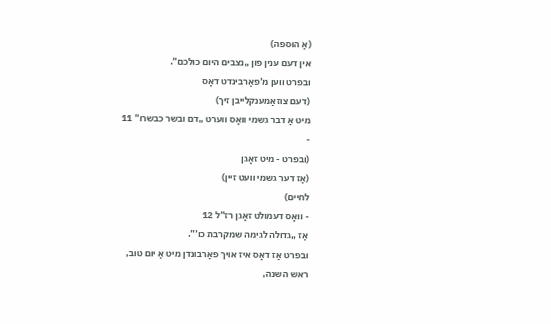(אַ הוספה)
אין דעם ענין פון „נצבים היום כולכם”.
ובפרט ווען מ’פאַרבינדט דאָס
(דעם צוזאַמענקלייבן זיך)
מיט אַ דבר גשמי וואָס ווערט „דם ובשר כבשרו” 11
-
(ובפרט - מיט זאָגן
(אַז דער גשמי וועט זיין)
לחיים)
- וואָס דעמולט זאָגן רז”ל 12
אַז „גדולה לגימה שמקרבת כו’”.
ובפרט אַז דאָס איז אויך פאַרבונדן מיט אַ יום טוב,
ראש השנה,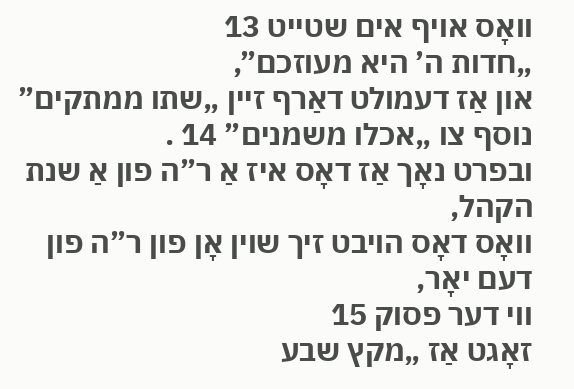וואָס אויף אים שטייט 13
„חדות ה’ היא מעוזכם”,
און אַז דעמולט דאַרף זיין „שתו ממתקים” נוסף צו „אכלו משמנים” 14 .
ובפרט נאָך אַז דאָס איז אַ ר”ה פון אַ שנת הקהל,
וואָס דאָס הויבט זיך שוין אָן פון ר”ה פון דעם יאָר,
ווי דער פסוק 15
זאָגט אַז „מקץ שבע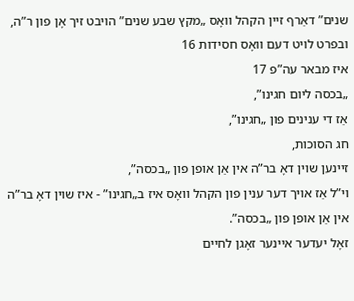שנים” דאַרף זיין הקהל וואָס „מקץ שבע שנים” הויבט זיך אָן פון ר”ה,
ובפרט לויט דעם וואָס חסידות 16
איז מבאר עה”פ 17
„בכסה ליום חגינו”,
אַז די ענינים פון „חגינו”,
חג הסוכות,
זיינען שוין דאָ בר”ה אין אַן אופן פון „בכסה”,
וי”ל אַז אויך דער ענין פון הקהל וואָס איז ב„חגינו” - איז שוין דאָ בר”ה אין אַן אופן פון „בכסה”.
זאָל יעדער איינער זאָגן לחיים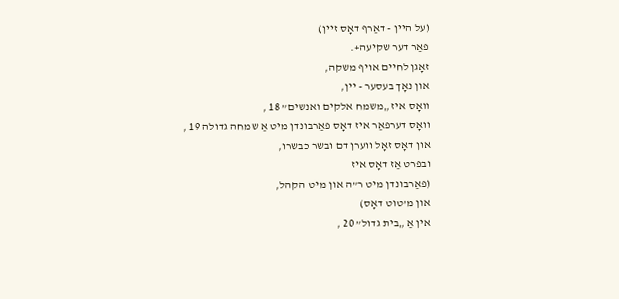(על היין - דאַרף דאָס זיין)
פאַר דער שקיעה+.
זאָגן לחיים אויף משקה,
און נאָך בעסער - יין,
וואָס איז „משמח אלקים ואנשים” 18 ,
וואָס דערפאַר איז דאָס פאַרבונדן מיט אַ שמחה גדולה 19 ,
און דאָס זאָל ווערן דם ובשר כבשרו,
ובפרט אַז דאָס איז
(פאַרבונדן מיט ר”ה און מיט הקהל,
און מ’טוט דאָס)
אין אַ „בית גדול” 20 ,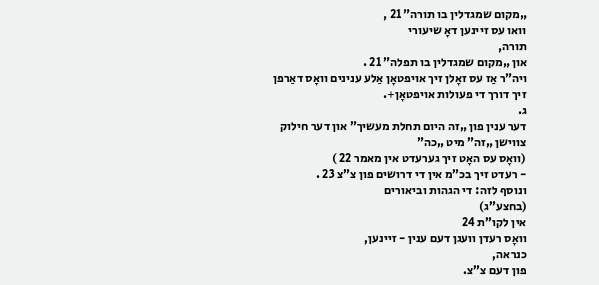„מקום שמגדלין בו תורה” 21 ,
וואו עס זיינען דאָ שיעורי
תורה,
און „מקום שמגדלין בו תפלה” 21 .
ויה”ר אַז עס זאָלן זיך אויפטאָן אַלע ענינים וואָס דאַרפן זיך דורך די פעולות אויפטאָן+.
ג.
דער ענין פון „זה היום תחלת מעשיך” און דער חילוק צווישן „זה” מיט „כה”
(וואָס עס האָט זיך גערעדט אין מאמר 22 )
- רעדט זיך בכ”מ אין די דרושים פון צ”צ 23 .
ונוסף לזה: די הגהות וביאורים
(בחצע”ג)
אין לקו”ת 24
וואָס רעדן וועגן דעם ענין - זיינען,
כנראה,
פון דעם צ”צ.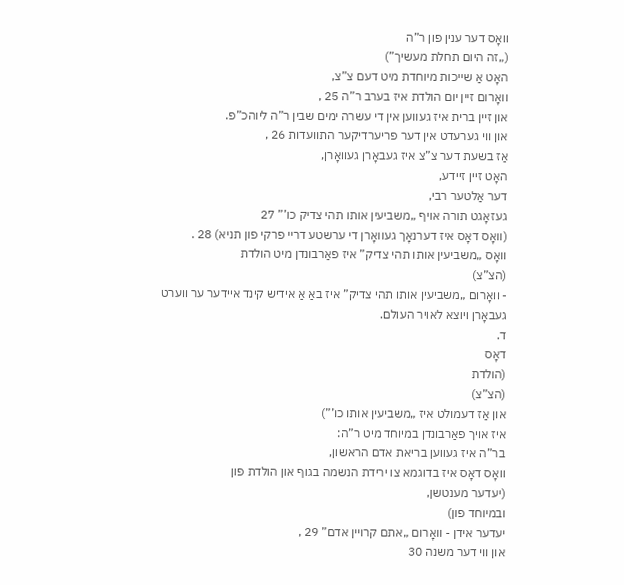וואָס דער ענין פון ר”ה
(„זה היום תחלת מעשיך”)
האָט אַ שייכות מיוחדת מיט דעם צ”צ,
וואָרום זיין יום הולדת איז בערב ר”ה 25 ,
און זיין ברית איז געווען אין די עשרה ימים שבין ר”ה ליוהכ”פ.
און ווי גערעדט אין דער פריערדיקער התוועדות 26 ,
אַז בשעת דער צ”צ איז געבאָרן געוואָרן,
האָט זיין זיידע,
דער אַלטער רבי,
געזאָגט תורה אויף „משביעין אותו תהי צדיק כו’” 27
(וואָס דאָס איז דערנאָך געוואָרן די ערשטע דריי פרקי פון תניא) 28 .
וואָס „משביעין אותו תהי צדיק” איז פאַרבונדן מיט הולדת
(הצ”צ)
- וואָרום „משביעין אותו תהי צדיק” איז באַ אַ אידיש קינד איידער ער ווערט געבאָרן ויוצא לאויר העולם.
ד.
דאָס
(הולדת
(הצ”צ)
און אַז דעמולט איז „משביעין אותו כו’”)
איז אויך פאַרבונדן במיוחד מיט ר”ה:
בר”ה איז געווען בריאת אדם הראשון,
וואָס דאָס איז בדוגמא צו ירידת הנשמה בגוף און הולדת פון
(יעדער מענטשן,
ובמיוחד פון)
יעדער אידן - וואָרום „אתם קרויין אדם” 29 ,
און ווי דער משנה 30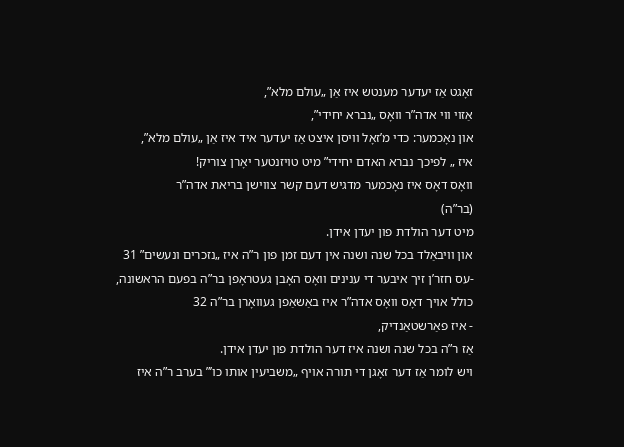זאָגט אַז יעדער מענטש איז אַן „עולם מלא”,
אַזוי ווי אדה”ר וואָס „נברא יחידי”,
און נאָכמער: כדי מ’זאָל וויסן איצט אַז יעדער איד איז אַן „עולם מלא”,
איז „ לפיכך נברא האדם יחידי” מיט טויזנטער יאָרן צוריק!
וואָס דאָס איז נאָכמער מדגיש דעם קשר צווישן בריאת אדה”ר
(בר”ה)
מיט דער הולדת פון יעדן אידן.
און וויבאַלד בכל שנה ושנה אין דעם זמן פון ר”ה איז „נזכרים ונעשים” 31
-עס חזר’ן זיך איבער די ענינים וואָס האָבן געטראָפן בר”ה בפעם הראשונה,
כולל אויך דאָס וואָס אדה”ר איז באַשאַפן געוואָרן בר”ה 32
- איז פאַרשטאַנדיק,
אַז ר”ה בכל שנה ושנה איז דער הולדת פון יעדן אידן.
ויש לומר אַז דער זאָגן די תורה אויף „משביעין אותו כו’” בערב ר”ה איז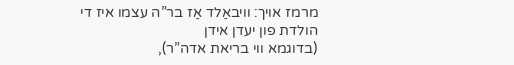מרמז אויך: וויבאַלד אַז בר”ה עצמו איז די הולדת פון יעדן אידן
(בדוגמא ווי בריאת אדה”ר),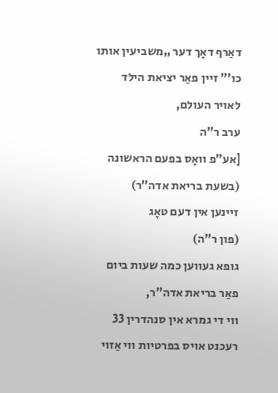דאַרף דאָך דער „משביעין אותו כו’” זיין פאַר יציאת הילד לאויר העולם,
ערב ר”ה
[אע”פ וואָס בפעם הראשונה
(בשעת בריאת אדה”ר)
זיינען אין דעם טאָג
(פון ר”ה)
גופא געווען כמה שעות ביום פאַר בריאת אדה”ר,
ווי די גמרא אין סנהדרין 33
רעכנט אויס בפרטיות ווי אַזוי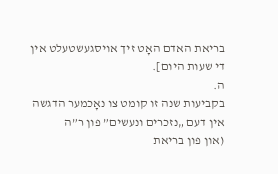בריאת האדם האָט זיך אויסגעשטעלט אין די שעות היום].
ה.
בקביעות שנה זו קומט צו נאָכמער הדגשה אין דעם „נזכרים ונעשים” פון ר”ה
(און פון בריאת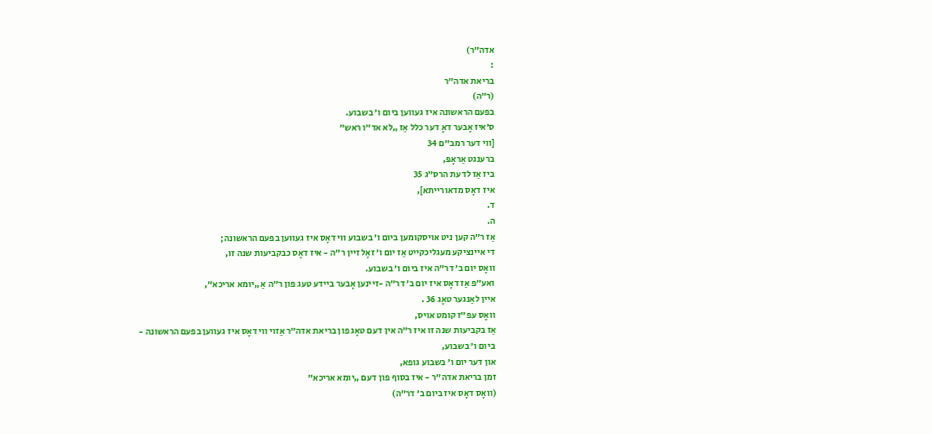אדה”ר)
:
בריאת אדה”ר
(ר”ה)
בפעם הראשונה איז געווען ביום ו’ בשבוע.
ס’איז אָבער דאָ דער כלל אַז „לא אד”ו ראש”
[ווי דער רמב”ם 34
ברענגט אַראָפּ,
ביז אַז לדעת הרס”ג 35
איז דאָס מדאורייתא],
ד.
ה.
אַז ר”ה קען ניט אויסקומען ביום ו’ בשבוע ווי דאָס איז געווען בפעם הראשונה;
די איינציקע מעגליכקייט אַז יום ו’ זאָל זיין ר”ה - איז דאָס כבקביעות שנה זו,
וואָס יום ב’ דר”ה איז ביום ו’ בשבוע.
ואע”פ אַז דאָס איז יום ב’ דר”ה -זיינען אָבער ביידע טעג פון ר”ה אַ „יומא אריכא”,
איין לאַנגער טאָג 36 .
וואָס עפ”ז קומט אויס,
אַז בקביעות שנה זו איז ר”ה אין דעם טאָג פון בריאת אדה”ר אַזוי ווי דאָס איז געווען בפעם הראשונה - ביום ו’ בשבוע,
און דער יום ו’ בשבוע גופא,
זמן בריאת אדה”ר - איז בסוף פון דעם „יומא אריכא”
(וואָס דאָס איז ביום ב’ דר”ה)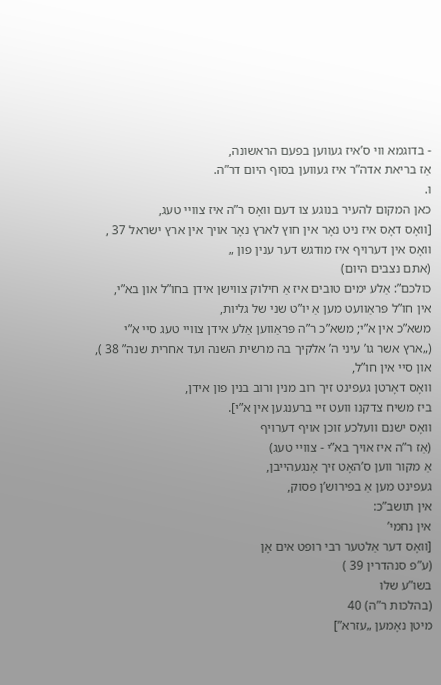- בדוגמא ווי ס’איז געווען בפעם הראשונה,
אַז בריאת אדה”ר איז געווען בסוף היום דר”ה.
ו.
כאן המקום להעיר בנוגע צו דעם וואָס ר”ה איז צוויי טעג,
[וואָס דאָס איז ניט נאָר אין חוץ לארץ נאָר אויך אין ארץ ישראל 37 ,
וואָס אין דערויף איז מודגש דער ענין פון „
(אתם נצבים היום)
כולכם”: אַלע ימים טובים איז אַ חילוק צווישן אידן בחו”ל און בא”י,
אין חו”ל פּראַוועט מען אַ יו”ט שני של גליות,
משא”כ אין א”י; משא”כ ר”ה פּראַווען אַלע אידן צוויי טעג סיי א”י
(„ארץ אשר גו’ עיני ה’ אלקיך בה מרשית השנה ועד אחרית שנה” 38 ),
און סיי אין חו”ל,
וואָס דאָרטן געפינט זיך רוב מנין ורוב בנין פון אידן,
ביז משיח צדקנו וועט זיי ברענגען אין א”י].
וואָס ישנם וועלכע זוכן אויף דערויף
(אַז ר”ה איז אויך בא”י - צוויי טעג)
אַ מקור ווען ס’האָט זיך אָנגעהייבן,
געפינט מען אַ בפירוש’ן פסוק,
אין תושב”כ:
אין נחמי’
[וואָס דער אַלטער רבי רופט אים אָן
(ע”פ סנהדרין 39 )
בשו”ע שלו
(בהלכות ר”ה) 40
מיטן נאָמען „עזרא”]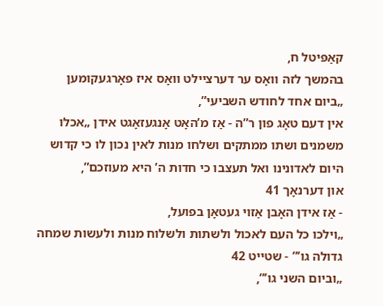קאַפּיטל ח,
בהמשך לזה וואָס ער דערציילט וואָס איז פאָרגעקומען „ביום אחד לחודש השביעי”,
אין דעם טאָג פון ר”ה - אַז מ’האָט אָנגעזאָגט אידן „אכלו משמנים ושתו ממתקים ושלחו מנות לאין נכון לו כי קדוש היום לאדונינו ואל תעצבו כי חדות ה’ היא מעוזכם”,
און דערנאָך 41
- אַז אידן האָבן אַזוי געטאָן בפועל,
„וילכו כל העם לאכול ולשתות ולשלוח מנות ולעשות שמחה גדולה גו’” - שטייט 42
„וביום השני גו’”,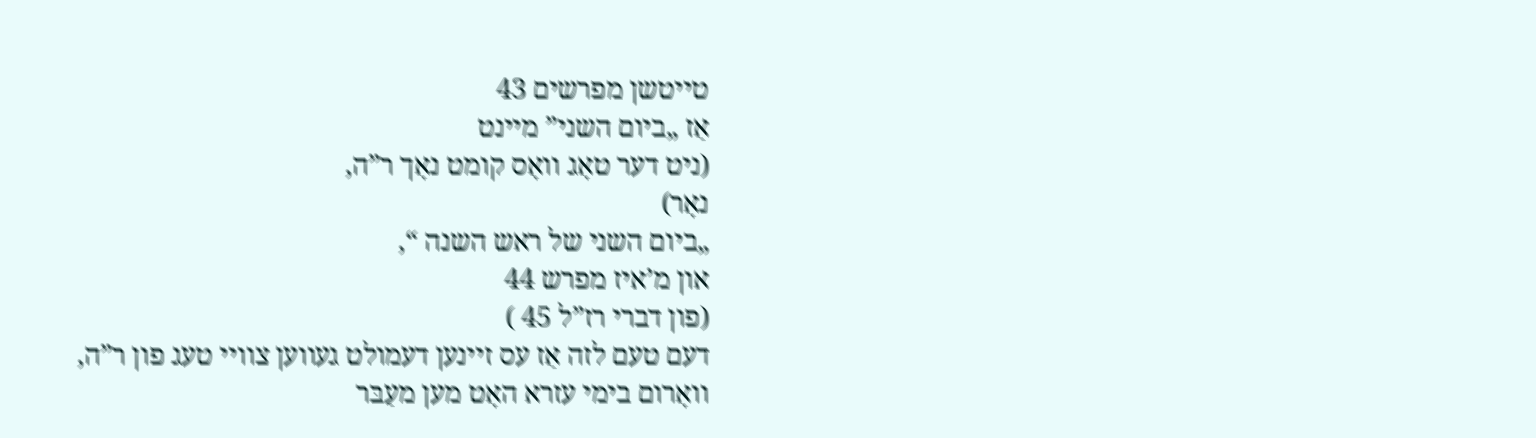טייטשן מפרשים 43
אַז „ביום השני” מיינט
(ניט דער טאָג וואָס קומט נאָך ר”ה,
נאָר)
„ביום השני של ראש השנה “,
און מ’איז מפרש 44
(פון דברי רז”ל 45 )
דעם טעם לזה אַז עס זיינען דעמולט געווען צוויי טעג פון ר”ה,
וואָרום בימי עזרא האָט מען מעַבּר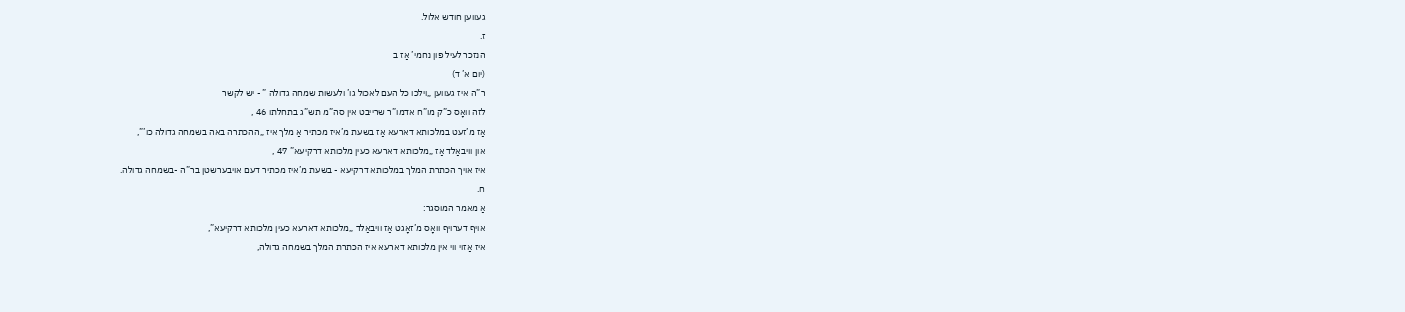געווען חודש אלול.
ז.
הנזכר לעיל פון נחמי’ אַז ב
(יום א’ ד)
ר”ה איז געווען „וילכו כל העם לאכול גו’ ולעשות שמחה גדולה ” - יש לקשר
לזה וואָס כ”ק מו”ח אדמו”ר שרייבט אין סה”מ תש”ג בתחלתו 46 ,
אַז מ’זעט במלכותא דארעא אַז בשעת מ’איז מכתיר אַ מלך איז „ההכתרה באה בשמחה גדולה כו’”,
און וויבאַלד אַז „מלכותא דארעא כעין מלכותא דרקיעא” 47 ,
איז אויך הכתרת המלך במלכותא דרקיעא - בשעת מ’איז מכתיר דעם אויבערשטן בר”ה -בשמחה גדולה.
ח.
אַ מאמר המוסגר:
אויף דערויף וואָס מ’זאָגט אַז וויבאַלד „מלכותא דארעא כעין מלכותא דרקיעא”,
איז אַזוי ווי אין מלכותא דארעא איז הכתרת המלך בשמחה גדולה,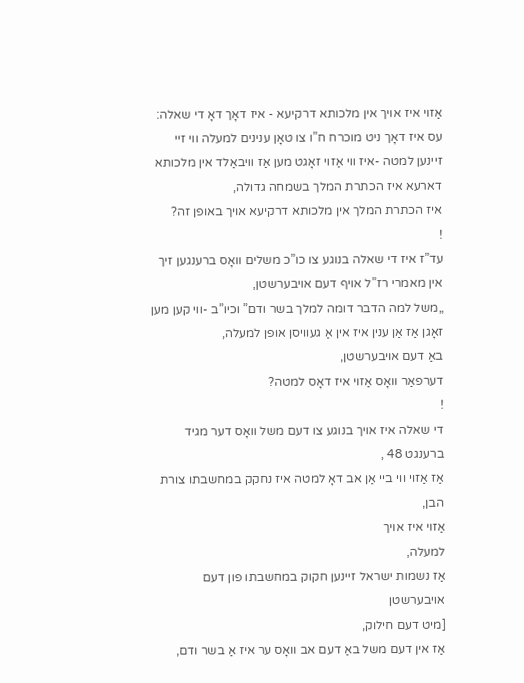אַזוי איז אויך אין מלכותא דרקיעא - איז דאָך דאָ די שאלה:
עס איז דאָך ניט מוכרח ח”ו צו טאָן ענינים למעלה ווי זיי זיינען למטה -איז ווי אַזוי זאָגט מען אַז וויבאַלד אין מלכותא דארעא איז הכתרת המלך בשמחה גדולה,
איז הכתרת המלך אין מלכותא דרקיעא אויך באופן זה?
!
עד”ז איז די שאלה בנוגע צו כו”כ משלים וואָס ברענגען זיך אין מאמרי רז”ל אויף דעם אויבערשטן,
„משל למה הדבר דומה למלך בשר ודם” וכיו”ב -ווי קען מען זאָגן אַז אַן ענין איז אין אַ געוויסן אופן למעלה,
באַ דעם אויבערשטן,
דערפאַר וואָס אַזוי איז דאָס למטה?
!
די שאלה איז אויך בנוגע צו דעם משל וואָס דער מגיד ברענגט 48 ,
אַז אַזוי ווי ביי אַן אב דאָ למטה איז נחקק במחשבתו צורת הבן,
אַזוי איז אויך
למעלה,
אַז נשמות ישראל זיינען חקוק במחשבתו פון דעם אויבערשטן
[מיט דעם חילוק,
אַז אין דעם משל באַ דעם אב וואָס ער איז אַ בשר ודם,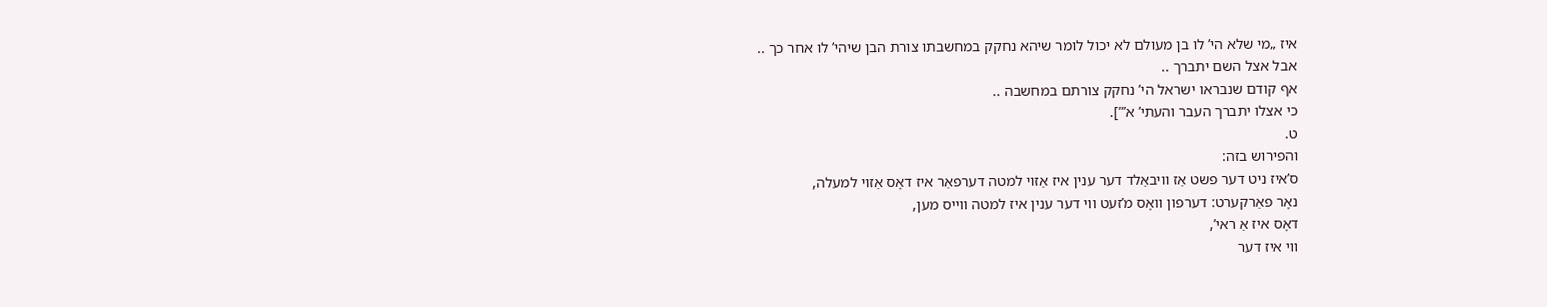איז „מי שלא הי’ לו בן מעולם לא יכול לומר שיהא נחקק במחשבתו צורת הבן שיהי’ לו אחר כך ..
אבל אצל השם יתברך ..
אף קודם שנבראו ישראל הי’ נחקק צורתם במחשבה ..
כי אצלו יתברך העבר והעתי’ א’”].
ט.
והפירוש בזה:
ס’איז ניט דער פשט אַז וויבאַלד דער ענין איז אַזוי למטה דערפאַר איז דאָס אַזוי למעלה,
נאָר פאַרקערט: דערפון וואָס מ’זעט ווי דער ענין איז למטה ווייס מען,
דאָס איז אַ ראי’,
ווי איז דער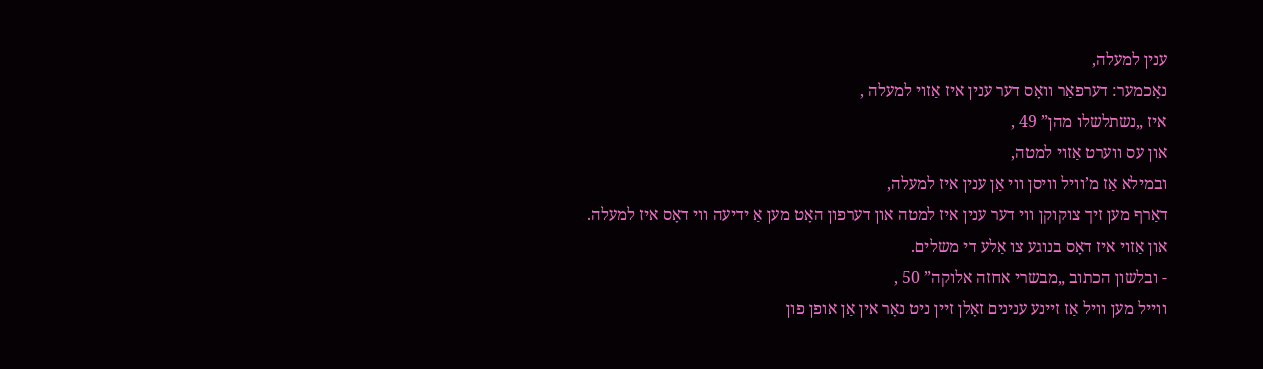ענין למעלה,
נאָכמער: דערפאַר וואָס דער ענין איז אַזוי למעלה ,
איז „נשתלשלו מהן” 49 ,
און עס ווערט אַזוי למטה,
ובמילא אַז מ’וויל וויסן ווי אַן ענין איז למעלה,
דאַרף מען זיך צוקוקן ווי דער ענין איז למטה און דערפון האָט מען אַ ידיעה ווי דאָס איז למעלה.
און אַזוי איז דאָס בנוגע צו אַלע די משלים.
- ובלשון הכתוב „מבשרי אחזה אלוקה” 50 ,
ווייל מען וויל אַז זיינע ענינים זאָלן זיין ניט נאָר אין אַן אופן פון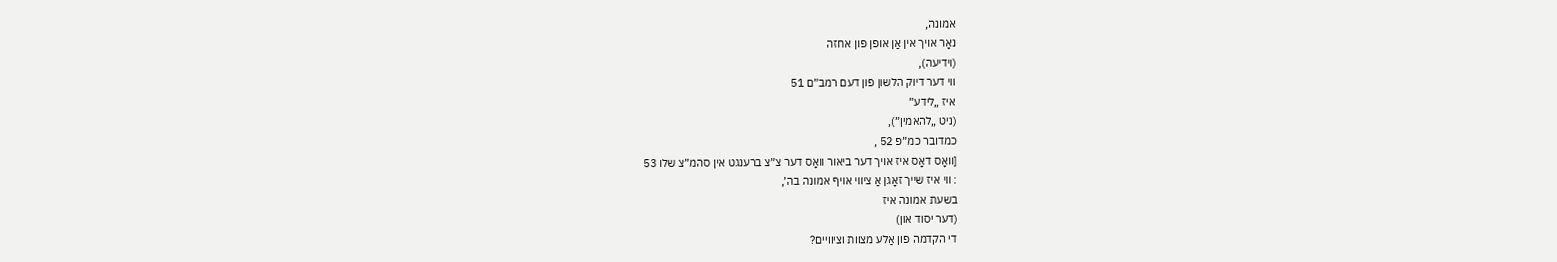אמונה,
נאָר אויך אין אַן אופן פון אחזה
(וידיעה),
ווי דער דיוק הלשון פון דעם רמב”ם 51
איז „לידע”
(ניט „להאמין”),
כמדובר כמ”פ 52 ,
[וואָס דאָס איז אויך דער ביאור וואָס דער צ”צ ברענגט אין סהמ”צ שלו 53
: ווי איז שייך זאָגן אַ ציווי אויף אמונה בה’,
בשעת אמונה איז
(דער יסוד און)
די הקדמה פון אַלע מצוות וציוויים?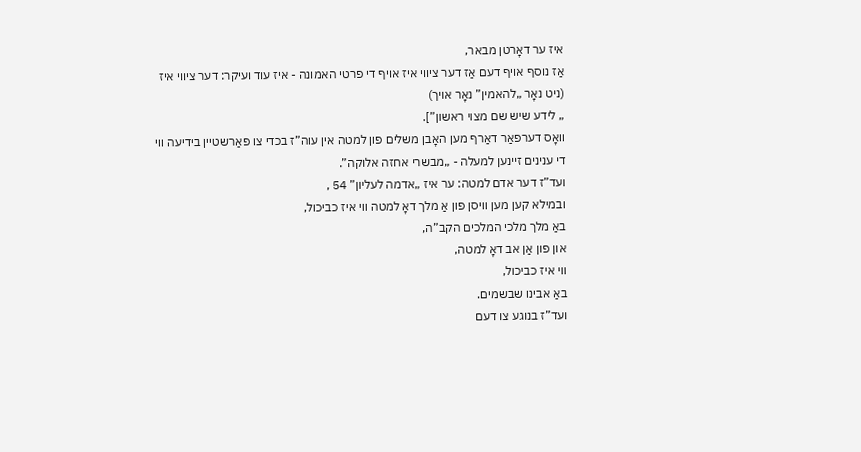איז ער דאָרטן מבאר,
אַז נוסף אויף דעם אַז דער ציווי איז אויף די פרטי האמונה - איז עוד ועיקר: דער ציווי איז
(ניט נאָר „להאמין” נאָר אויך)
„ לידע שיש שם מצוי ראשון”].
וואָס דערפאַר דאַרף מען האָבן משלים פון למטה אין עוה”ז בכדי צו פאַרשטיין בידיעה ווי די ענינים זיינען למעלה - „מבשרי אחזה אלוקה”.
ועד”ז דער אדם למטה: ער איז „אדמה לעליון” 54 ,
ובמילא קען מען וויסן פון אַ מלך דאָ למטה ווי איז כביכול,
באַ מלך מלכי המלכים הקב”ה,
און פון אַן אב דאָ למטה,
ווי איז כביכול,
באַ אבינו שבשמים.
ועד”ז בנוגע צו דעם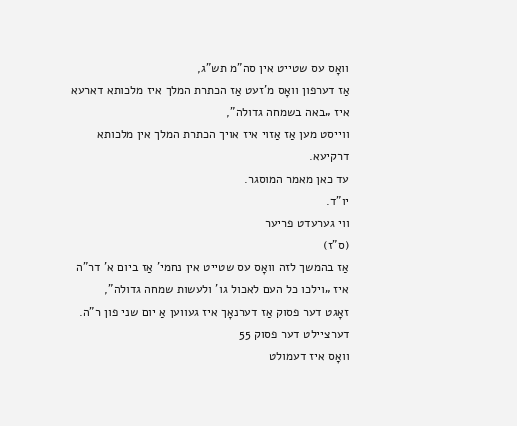וואָס עס שטייט אין סה”מ תש”ג,
אַז דערפון וואָס מ’זעט אַז הכתרת המלך איז מלכותא דארעא איז „באה בשמחה גדולה”,
ווייסט מען אַז אַזוי איז אויך הכתרת המלך אין מלכותא דרקיעא.
עד כאן מאמר המוסגר.
יו”ד.
ווי גערעדט פריער
(ס”ז)
אַז בהמשך לזה וואָס עס שטייט אין נחמי’ אַז ביום א’ דר”ה איז „וילכו כל העם לאכול גו’ ולעשות שמחה גדולה”,
זאָגט דער פסוק אַז דערנאָך איז געווען אַ יום שני פון ר”ה.
דערציילט דער פסוק 55
וואָס איז דעמולט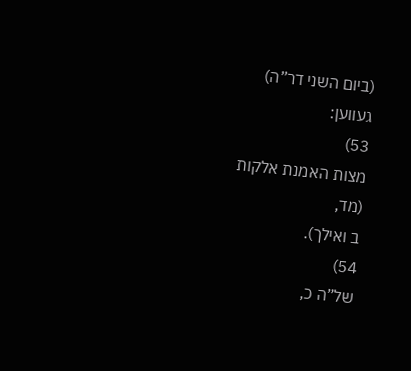(ביום השני דר”ה)
געווען:
53)
מצות האמנת אלקות
(מד,
ב ואילך).
54)
של”ה כ,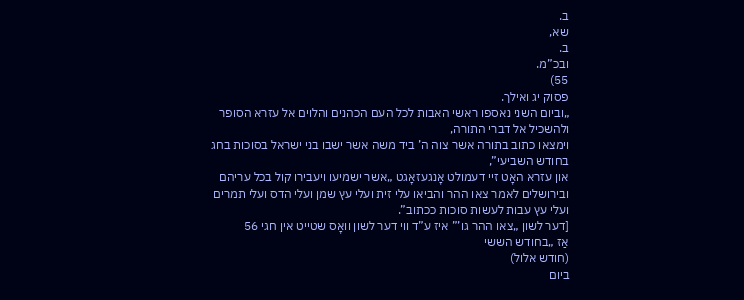ב.
שא,
ב.
ובכ”מ.
55)
פסוק יג ואילך.
„וביום השני נאספו ראשי האבות לכל העם הכהנים והלוים אל עזרא הסופר ולהשכיל אל דברי התורה,
וימצאו כתוב בתורה אשר צוה ה’ ביד משה אשר ישבו בני ישראל בסוכות בחג בחודש השביעי”,
און עזרא האָט זיי דעמולט אָנגעזאָגט „אשר ישמיעו ויעבירו קול בכל עריהם ובירושלים לאמר צאו ההר והביאו עלי זית ועלי עץ שמן ועלי הדס ועלי תמרים ועלי עץ עבות לעשות סוכות ככתוב”.
[דער לשון „צאו ההר גו’” איז ע”ד ווי דער לשון וואָס שטייט אין חגי 56
אַז „בחודש הששי
(חודש אלול)
ביום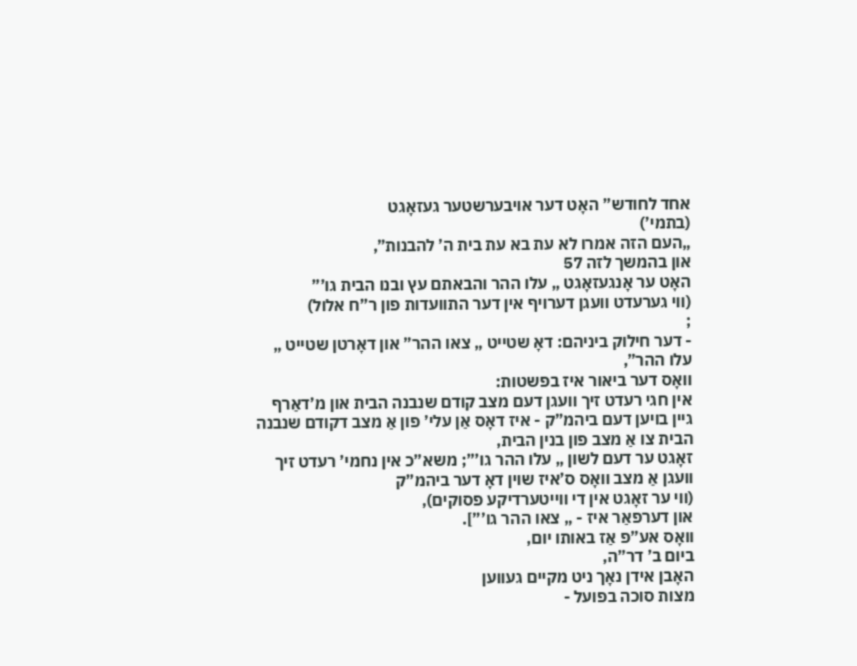אחד לחודש” האָט דער אויבערשטער געזאָגט
(בתמי’)
„העם הזה אמרו לא עת בא עת בית ה’ להבנות”,
און בהמשך לזה 57
האָט ער אָנגעזאָגט „ עלו ההר והבאתם עץ ובנו הבית גו’”
(ווי גערעדט וועגן דערויף אין דער התוועדות פון ר”ח אלול)
;
- דער חילוק ביניהם: דאָ שטייט „ צאו ההר” און דאָרטן שטייט „ עלו ההר”,
וואָס דער ביאור איז בפשטות:
אין חגי רעדט זיך וועגן דעם מצב קודם שנבנה הבית און מ’דאַרף גיין בויען דעם ביהמ”ק - איז דאָס אַן עלי’ פון אַ מצב דקודם שנבנה הבית צו אַ מצב פון בנין הבית,
זאָגט ער דעם לשון „ עלו ההר גו’”; משא”כ אין נחמי’ רעדט זיך וועגן אַ מצב וואָס ס’איז שוין דאָ דער ביהמ”ק
(ווי ער זאָגט אין די ווייטערדיקע פסוקים),
און דערפאַר איז - „ צאו ההר גו’”].
וואָס אע”פ אַז באותו יום,
ביום ב’ דר”ה,
האָבן אידן נאָך ניט מקיים געווען
מצות סוכה בפועל -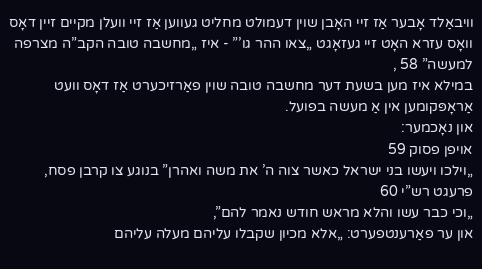וויבאַלד אָבער אַז זיי האָבן שוין דעמולט מחליט געווען אַז זיי וועלן מקיים זיין דאָס וואָס עזרא האָט זיי געזאָגט „צאו ההר גו’” - איז „מחשבה טובה הקב”ה מצרפה למעשה” 58 ,
במילא איז מען בשעת דער מחשבה טובה שוין פאַרזיכערט אַז דאָס וועט אַראָפּקומען אין אַ מעשה בפועל.
און נאָכמער:
אויפן פסוק 59
„וילכו ויעשו בני ישראל כאשר צוה ה’ את משה ואהרן” בנוגע צו קרבן פסח,
פרעגט רש”י 60
„וכי כבר עשו והלא מראש חודש נאמר להם”,
און ער פאַרענטפערט: „אלא מכיון שקבלו עליהם מעלה עליהם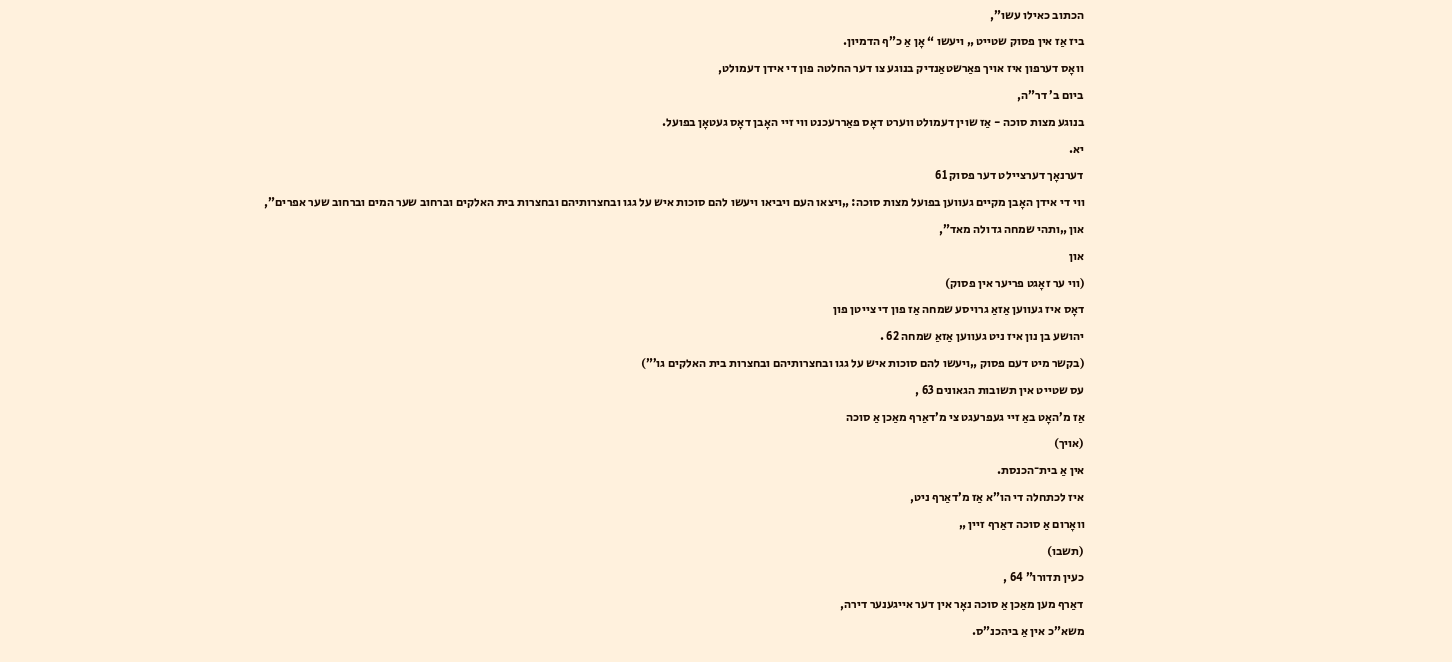הכתוב כאילו עשו”,
ביז אַז אין פסוק שטייט „ ויעשו “ אָן אַ כ”ף הדמיון.
וואָס דערפון איז אויך פאַרשטאַנדיק בנוגע צו דער החלטה פון די אידן דעמולט,
ביום ב’ דר”ה,
בנוגע מצות סוכה - אַז שוין דעמולט ווערט דאָס פאַררעכנט ווי זיי האָבן דאָס געטאָן בפועל.
יא.
דערנאָך דערציילט דער פסוק 61
ווי די אידן האָבן מקיים געווען בפועל מצות סוכה: „ויצאו העם ויביאו ויעשו להם סוכות איש על גגו ובחצרותיהם ובחצרות בית האלקים וברחוב שער המים וברחוב שער אפרים”,
און „ותהי שמחה גדולה מאד”,
און
(ווי ער זאָגט פריער אין פסוק)
דאָס איז געווען אַזאַ גרויסע שמחה אַז פון די צייטן פון
יהושע בן נון איז ניט געווען אַזאַ שמחה 62 .
(בקשר מיט דעם פסוק „ויעשו להם סוכות איש על גגו ובחצרותיהם ובחצרות בית האלקים גו’”)
עס שטייט אין תשובות הגאונים 63 ,
אַז מ’האָט באַ זיי געפרעגט צי מ’דאַרף מאַכן אַ סוכה
(אויך)
אין אַ בית־הכנסת.
איז לכתחלה די הו”א אַז מ’דאַרף ניט,
וואָרום אַ סוכה דאַרף זיין „
(תשבו)
כעין תדורו” 64 ,
דאַרף מען מאַכן אַ סוכה נאָר אין דער אייגענער דירה,
משא”כ אין אַ ביהכנ”ס.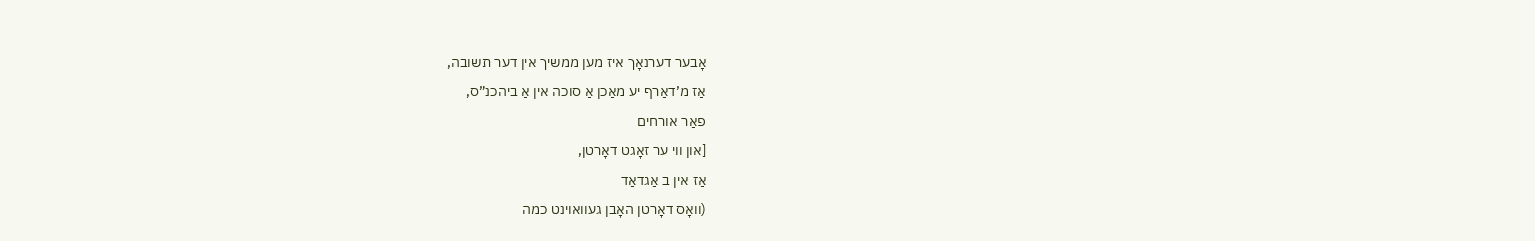אָבער דערנאָך איז מען ממשיך אין דער תשובה,
אַז מ’דאַרף יע מאַכן אַ סוכה אין אַ ביהכנ”ס,
פאַר אורחים
[און ווי ער זאָגט דאָרטן,
אַז אין ב אַגדאַד
(וואָס דאָרטן האָבן געוואוינט כמה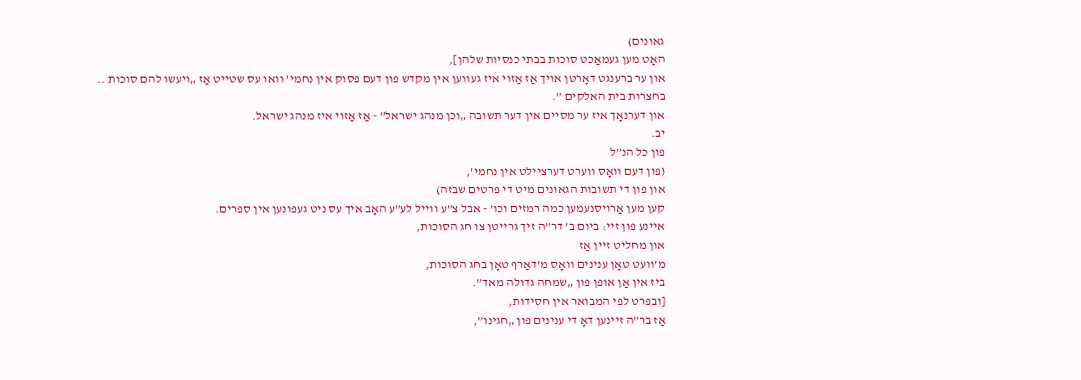גאונים)
האָט מען געמאַכט סוכות בבתי כנסיות שלהן],
און ער ברענגט דאָרטן אויך אַז אַזוי איז געווען אין מקדש פון דעם פסוק אין נחמי’ וואו עס שטייט אַז „ויעשו להם סוכות ..
בחצרות בית האלקים ”.
און דערנאָך איז ער מסיים אין דער תשובה „וכן מנהג ישראל” - אַז אַזוי איז מנהג ישראל.
יב.
פון כל הנ”ל
(פון דעם וואָס ווערט דערציילט אין נחמי’,
און פון די תשובות הגאונים מיט די פרטים שבזה)
קען מען אַרויסנעמען כמה רמזים וכו’ - אבל צ”ע ווייל לע”ע האָב איך עס ניט געפונען אין ספרים.
איינע פון זיי: ביום ב’ דר”ה זיך גרייטן צו חג הסוכות,
און מחליט זיין אַז
מ’וועט טאָן ענינים וואָס מ’דאַרף טאָן בחג הסוכות,
ביז אין אַן אופן פון „שמחה גדולה מאד”.
[ובפרט לפי המבואר אין חסידות,
אַז בר”ה זיינען דאָ די ענינים פון „חגינו”,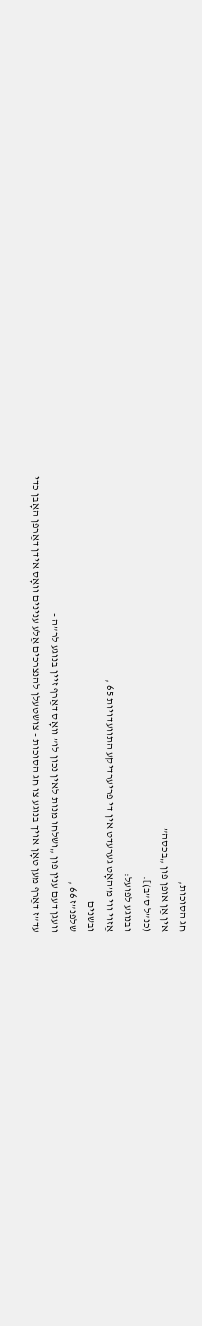חג הסוכות,
אין אַן אופן פון „בכסה”
(כנ”ל ס”ב)].
ובנוגע לפועל:
אַזוי ווי מ’האָט גערעדט אין די פריערדיקע התוועדויות 65 ,
ובשנים
שלפנ”ז 66 ,
וועגן דעם ענין פון „ושלחו מנות לאין נכון לו” וואָס דאַרף זיין בנוגע לר”ה -
עד”ז דאַרף מען טאָן אויך בנוגע צו חג הסוכות - צושטעלן להנצרכים אַלע ענינים וואָס אידן דאַרפן האָבן כדי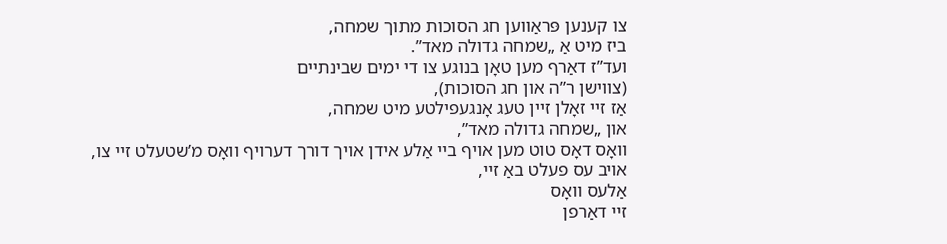צו קענען פּראַווען חג הסוכות מתוך שמחה,
ביז מיט אַ „שמחה גדולה מאד”.
ועד”ז דאַרף מען טאָן בנוגע צו די ימים שבינתיים
(צווישן ר”ה און חג הסוכות),
אַז זיי זאָלן זיין טעג אָנגעפילטע מיט שמחה,
און „שמחה גדולה מאד”,
וואָס דאָס טוט מען אויף ביי אַלע אידן אויך דורך דערויף וואָס מ’שטעלט זיי צו,
אויב עס פעלט באַ זיי,
אַלעס וואָס
זיי דאַרפן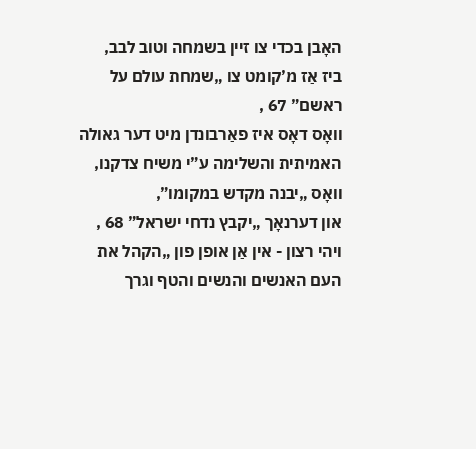האָבן בכדי צו זיין בשמחה וטוב לבב,
ביז אַז מ’קומט צו „שמחת עולם על ראשם” 67 ,
וואָס דאָס איז פאַרבונדן מיט דער גאולה האמיתית והשלימה ע”י משיח צדקנו,
וואָס „יבנה מקדש במקומו”,
און דערנאָך „יקבץ נדחי ישראל” 68 ,
ויהי רצון - אין אַן אופן פון „הקהל את העם האנשים והנשים והטף וגרך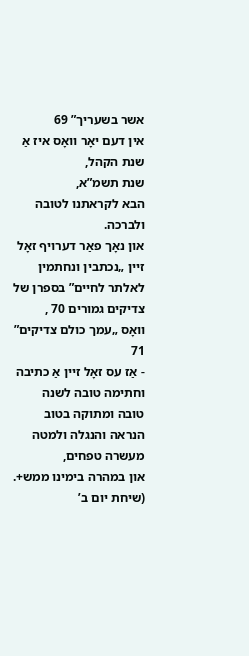אשר בשעריך” 69
אין דעם יאָר וואָס איז אַ שנת הקהל,
שנת תשמ”א,
הבא לקראתנו לטובה ולברכה.
און נאָך פאַר דערויף זאָל זיין „נכתבין ונחתמין לאלתר לחיים” בספרן של צדיקים גמורים 70 ,
וואָס „עמך כולם צדיקים” 71
- אַז עס זאָל זיין אַ כתיבה וחתימה טובה לשנה טובה ומתוקה בטוב הנראה והנגלה ולמטה מעשרה טפחים,
און במהרה בימינו ממש+.
(שיחת יום ב’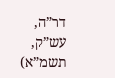דר”ה,
עש”ק,
תשמ”א)